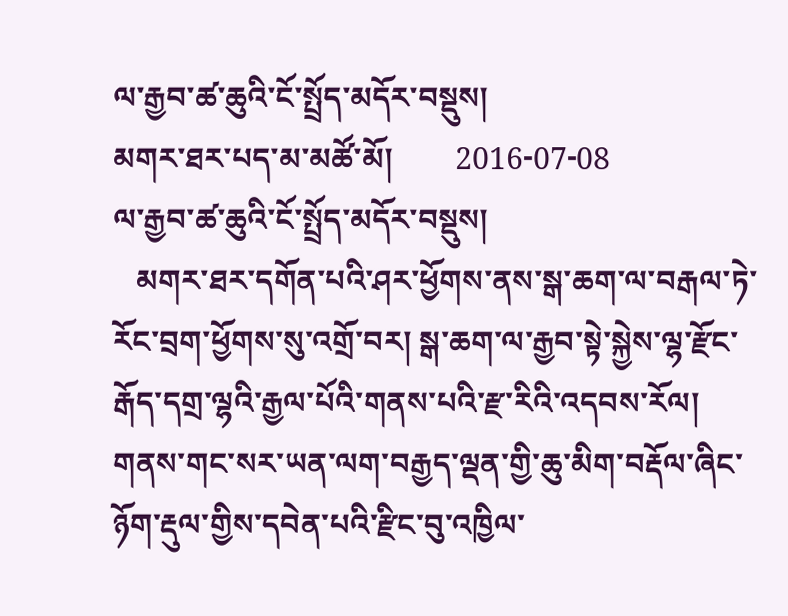ལ་རྒྱབ་ཚ་ཆུའི་ངོ་སྤྲོད་མདོར་བསྡུས།
མགར་ཐར་པད་མ་མཚོ་མོ།        2016-07-08
ལ་རྒྱབ་ཚ་ཆུའི་ངོ་སྤྲོད་མདོར་བསྡུས།
   མགར་ཐར་དགོན་པའི་ཤར་ཕྱོགས་ནས་སྒ་ཆག་ལ་བརྒལ་ཏེ་རོང་བྲག་ཕྱོགས་སུ་འགྲོ་བར། སྒ་ཆག་ལ་རྒྱབ་སྟེ་སྐྱེས་ལྷ་རྫོང་རྒོད་དགྲ་ལྷའི་རྒྱལ་པོའི་གནས་པའི་རྫ་རིའི་འདབས་རོལ། གནས་གང་སར་ཡན་ལག་བརྒྱད་ལྡན་གྱི་ཆུ་མིག་བརྡོལ་ཞིང་ཉོག་རྡུལ་གྱིས་དབེན་པའི་རྫིང་བུ་འཁྱིལ་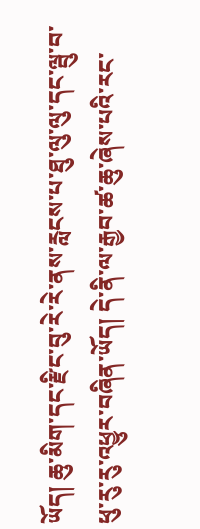ཡོད། ཆུ་མིག་དང་རྫིང་བུ་རེ་རེ་ནས་རླངས་པ་ཐུ་ལུ་ལུ་དང་ལྦུ་བ་ཕུ་རུ་རུ་འཕྱུར་བཞིན་ཡོད། དེ་ནི་ལ་རྒྱབ་ཚ་ཆུ་ཞེས་པའི་རང་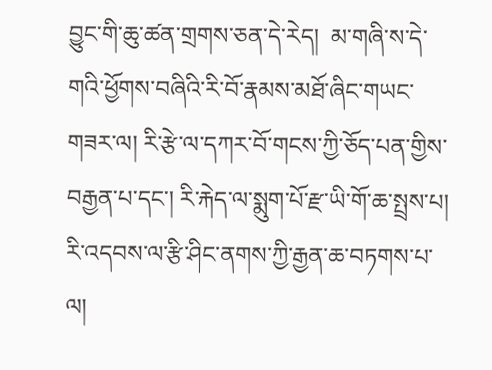བྱུང་གི་ཆུ་ཚན་གྲགས་ཅན་དེ་རེད།  མ་གཞི་ས་དེ་གའི་ཕྱོགས་བཞིའི་རི་བོ་རྣམས་མཐོ་ཞིང་གཡང་གཟར་ལ། རི་རྩེ་ལ་དཀར་བོ་གངས་ཀྱི་ཅོད་པན་གྱིས་བརྒྱན་པ་དང་། རི་རྐེད་ལ་སྨུག་པོ་རྫ་ཡི་གོ་ཆ་སྤྲས་པ། རི་འདབས་ལ་རྩི་ཤིང་ནགས་ཀྱི་རྒྱན་ཆ་བཏགས་པ་ལ།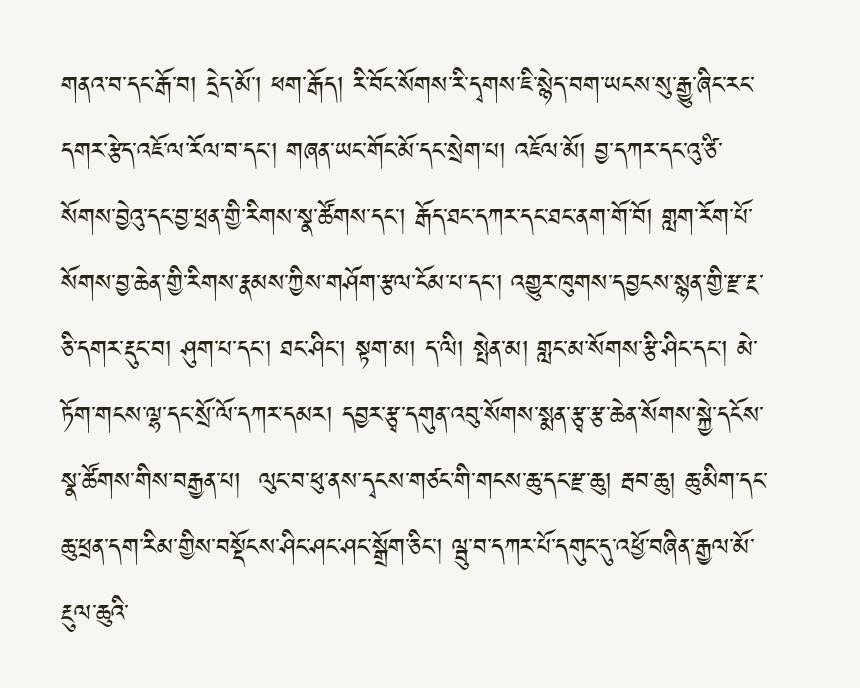གནའ་བ་དང་རྒོ་བ། དྲེད་མོ་། ཕག་རྒོད། རི་བོང་སོགས་རི་དྭགས་ཇི་སྙེད་བག་ཡངས་སུ་རྒྱུ་ཞིང་རང་དགར་རྩེད་འཇོ་ལ་རོལ་བ་དང་། གཞན་ཡང་གོང་མོ་དང་སྲེག་པ། འཇོལ་མོ། བྱ་དཀར་དང་འུ་ཙི་སོགས་བྱེའུ་དང་བྱ་ཕྲན་གྱི་རིགས་སྣ་ཚོགས་དང་། རྒོད་ཐང་དཀར་དང་ཐང་ནག་གོ་བོ། གླག་རོག་པོ་སོགས་བྱ་ཆེན་གྱི་རིགས་རྣམས་ཀྱིས་གཤོག་རྩལ་ངོམ་པ་དང་། འགྱུར་ཁུགས་དབྱངས་སྙན་གྱི་རྫ་རྔ་ཅི་དགར་རྡུང་བ། ཤུག་པ་དང་། ཐང་ཤིང་། སྟག་མ། ད་ལི། སྤེན་མ། གླང་མ་སོགས་རྩི་ཤིང་དང་། མེ་ཏོག་གངས་ལྷ་དང་སྲོ་ལོ་དཀར་དམར། དབྱར་རྩྭ་དགུན་འབུ་སོགས་སྨན་རྩྭ་རྩ་ཆེན་སོགས་སྐྱེ་དངོས་སྣ་ཚོགས་གིས་བརྒྱན་པ།  ལུང་བ་ཕུ་ནས་དྭངས་གཙང་གི་གངས་ཆུ་དང་རྫ་ཆུ། རྦབ་ཆུ། ཆུ་མིག་དང་ཆུ་ཕྲན་དག་རིམ་གྱིས་བསྡོངས་ཤིང་ཤང་ཤང་སྒྲོག་ཅིང་། ལྦུ་བ་དཀར་པོ་དགུང་དུ་འཕྱོ་བཞིན་རྒྱལ་མོ་རྔུལ་ཆུའི་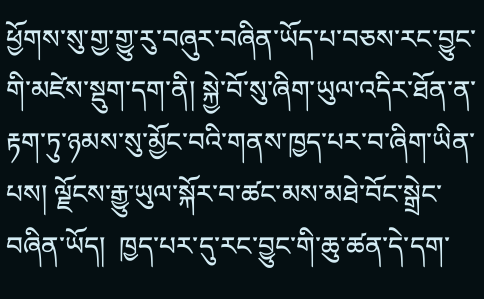ཕྱོགས་སུ་གྱ་གྱུ་རུ་བཞུར་བཞིན་ཡོད་པ་བཅས་རང་བྱུང་གི་མཛེས་སྡུག་དག་ནི། སྐྱེ་བོ་སུ་ཞིག་ཡུལ་འདིར་ཐོན་ན་རྟག་ཏུ་ཉམས་སུ་མྱོང་བའི་གནས་ཁྱད་པར་བ་ཞིག་ཡིན་པས། ལྗོངས་རྒྱུ་ཡུལ་སྐོར་བ་ཚང་མས་མཐེ་བོང་སྒྲེང་བཞིན་ཡོད།  ཁྱད་པར་དུ་རང་བྱུང་གི་ཆུ་ཚན་དེ་དག་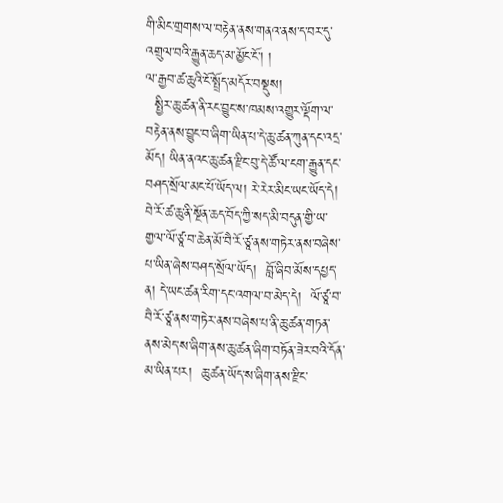གི་མིང་གྲགས་ལ་བརྟེན་ནས་གནའ་ནས་ད་བར་དུ་འགྲུལ་བའི་རྒྱུན་ཆད་མ་མྱོང་ངོ་། །
ལ་རྒྱབ་ཚ་ཆུའི་ངོ་སྤྲོད་མདོར་བསྡུས།
  སྤྱིར་ཆུ་ཚན་ནི་རང་བྱུང་ས་ཁམས་འགྱུར་ལྡོག་ལ་བརྟེན་ནས་བྱུང་བ་ཞིག་ཡིན་པ་དེ་ཆུ་ཚན་ཀུན་དང་འདྲ་མོད། ཡིན་ནའང་ཆུ་ཚན་རྫིང་བུ་དེ་ཚོ་ལ་ངག་རྒྱུན་དང་བཤད་སྲོལ་མང་པོ་ཡོད་ལ། རེ་རེར་མིང་ཡང་ཡོད་དེ། བེ་རོ་ཚ་ཆུ་ནི་སྔོན་ཆད་བོད་ཀྱི་སད་མི་བདུན་གྱི་ཡ་གྱལ་ལོ་ཙཱ་བ་ཆེན་མོ་བཻ་རོ་ཙཱ་ནས་གཏེར་ནས་བཞེས་པ་ཡིན་ཞེས་བཤད་སྲོལ་ཡོད།  བློ་ཞིབ་མོས་དཔྱད་ན། དེ་ཡང་ཚན་རིག་དང་འགལ་བ་མེད་དེ།  ལོ་ཙཱ་བ་བཻ་རོ་ཙཱ་ནས་གཏེར་ནས་བཞེས་པ་ནི་ཆུ་ཚན་གཏན་ནས་མེད་ས་ཞིག་ནས་ཆུ་ཚན་ཞིག་བཏོན་ཟེར་བའི་དོན་མ་ཡིན་པར།  ཆུ་ཚན་ཡོད་ས་ཞིག་ནས་རྫིང་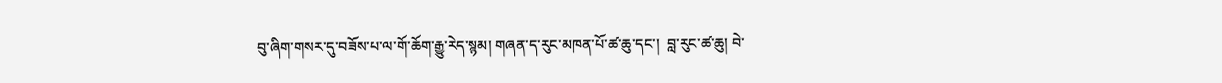བུ་ཞིག་གསར་དུ་བཟོས་པ་ལ་གོ་ཆོག་རྒྱུ་རེད་སྙམ། གཞན་ད་རུང་མཁན་པོ་ཚ་ཆུ་དང་།  བླ་རུང་ཚ་ཆུ། བེ་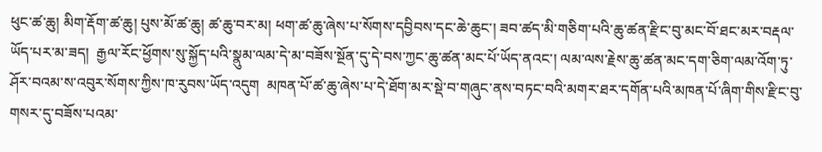ཕུང་ཚ་ཆུ། མིག་རྡོག་ཚ་ཆུ། པུས་མོ་ཚ་ཆུ། ཚ་ཆུ་བར་མ། ཕག་ཚ་ཆུ་ཞེས་པ་སོགས་དབྱིབས་དང་ཆེ་ཆུང་། ཟབ་ཚད་མི་གཅིག་པའི་ཆུ་ཚན་རྫིང་བུ་མང་བོ་ཐང་མར་བརྡལ་ཡོད་པར་མ་ཟད།  རྒྱལ་རོང་ཕྱོགས་སུ་སྐྱོད་པའི་སྣུམ་ལམ་དེ་མ་བཟོས་སྔོན་དུ་དེ་བས་ཀྱང་ཆུ་ཚན་མང་པོ་ཡོད་ནའང་། ལམ་ལས་རྗེས་ཆུ་ཚན་མང་དག་ཅིག་ལམ་འོག་ཏུ་ཤོར་བའམ་ས་འབུར་སོགས་ཀྱིས་ཁ་རུབས་ཡོད་འདུག  མཁན་པོ་ཚ་ཆུ་ཞེས་པ་དེ་ཐོག་མར་སྡེ་བ་གཞུང་ནས་བཏང་བའི་མགར་ཐར་དགོན་པའི་མཁན་པོ་ཞིག་གིས་རྫིང་བུ་གསར་དུ་བཟོས་པའམ་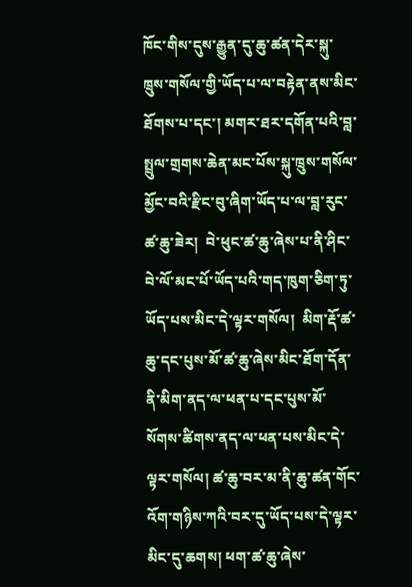ཁོང་གིས་དུས་རྒྱུན་དུ་ཆུ་ཚན་དེར་སྐུ་ཁྲུས་གསོལ་གྱི་ཡོད་པ་ལ་བརྟེན་ནས་མིང་ཐོགས་པ་དང་། མགར་ཐར་དགོན་པའི་བླ་སྤྲུལ་གྲགས་ཆེན་མང་པོས་སྐུ་ཁྲུས་གསོལ་མྱོང་བའི་རྫིང་བུ་ཞིག་ཡོད་པ་ལ་བླ་རུང་ཚ་ཆུ་ཟེར།  བེ་ཕུང་ཚ་ཆུ་ཞེས་པ་ནི་ཤིང་བེ་ལོ་མང་པོ་ཡོད་པའི་གད་ཁུག་ཅིག་ཏུ་ཡོད་པས་མིང་དེ་ལྟར་གསོལ།  མིག་རྡོ་ཚ་ཆུ་དང་པུས་མོ་ཚ་ཆུ་ཞེས་མིང་ཐོག་དོན་ནི་མིག་ནད་ལ་ཕན་པ་དང་པུས་མོ་སོགས་ཚིགས་ནད་ལ་ཕན་པས་མིང་དེ་ལྟར་གསོལ། ཚ་ཆུ་བར་མ་ནི་ཆུ་ཚན་གོང་འོག་གཉིས་ཀའི་བར་དུ་ཡོད་པས་དེ་ལྟར་མིང་དུ་ཆགས། ཕག་ཚ་ཆུ་ཞེས་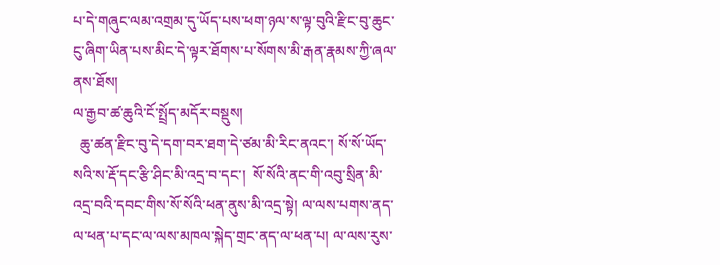པ་དེ་གཞུང་ལམ་འགྲམ་དུ་ཡོད་པས་ཕག་ཉལ་ས་ལྟ་བུའི་རྫིང་བུ་ཆུང་ངུ་ཞིག་ཡིན་པས་མིང་དེ་ལྟར་ཐོགས་པ་སོགས་མི་རྒན་རྣམས་ཀྱི་ཞལ་ནས་ཐོས།
ལ་རྒྱབ་ཚ་ཆུའི་ངོ་སྤྲོད་མདོར་བསྡུས།
  ཆུ་ཚན་རྫིང་བུ་དེ་དག་བར་ཐག་དེ་ཙམ་མི་རིང་ནའང་། སོ་སོ་ཡོད་སའི་ས་རྡོ་དང་རྩི་ཤིང་མི་འདྲ་བ་དང་།  སོ་སོའི་ནང་གི་འབུ་སྲིན་མི་འདྲ་བའི་དབང་གིས་སོ་སོའི་ཕན་ནུས་མི་འདྲ་སྟེ། ལ་ལས་པགས་ནད་ལ་ཕན་པ་དང་ལ་ལས་མཁལ་སྐེད་གྲང་ནད་ལ་ཕན་པ། ལ་ལས་རུས་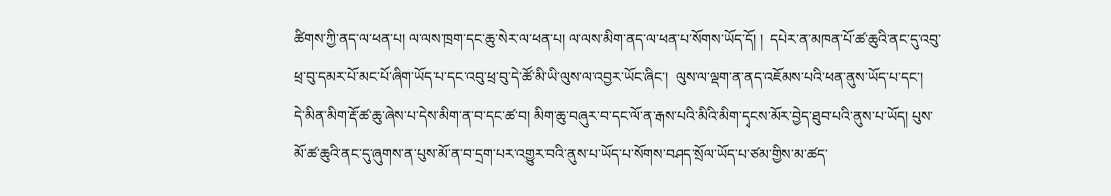ཚིགས་ཀྱི་ནད་ལ་ཕན་པ། ལ་ལས་ཁྲག་དང་ཆུ་སེར་ལ་ཕན་པ། ལ་ལས་མིག་ནད་ལ་ཕན་པ་སོགས་ཡོད་དོ། །  དཔེར་ན་མཁན་པོ་ཚ་ཆུའི་ནང་དུ་འབུ་ཕྲ་བུ་དམར་པོ་མང་པོ་ཞིག་ཡོད་པ་དང་འབུ་ཕྲ་བུ་དེ་ཚོ་མི་ཡི་ལུས་ལ་འབྱར་ཡོང་ཞིང་།  ལུས་ལ་ལྡག་ན་ནད་འཇོམས་པའི་ཕན་ནུས་ཡོད་པ་དང་།  དེ་མིན་མིག་རྡོ་ཚ་ཆུ་ཞེས་པ་དེས་མིག་ན་བ་དང་ཚ་བ། མིག་ཆུ་བཞུར་བ་དང་ལོ་ན་རྒས་པའི་མིའི་མིག་དྭངས་མོར་བྱེད་ཐུབ་པའི་ནུས་པ་ཡོད། པུས་མོ་ཚ་ཆུའི་ནང་དུ་ཞུགས་ན་པུས་མོ་ན་བ་དྲག་པར་འགྱུར་བའི་ནུས་པ་ཡོད་པ་སོགས་བཤད་སྲོལ་ཡོད་པ་ཙམ་གྱིས་མ་ཚད་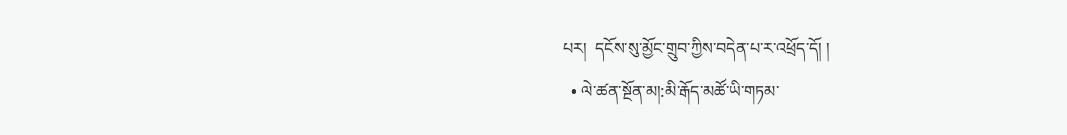པར།  དངོས་སུ་མྱོང་གྲུབ་ཀྱིས་བདེན་པ་ར་འཕྲོད་དོ། །
  • ལེ་ཚན་སྔོན་མ།:མི་རྒོད་མཚོ་ཡི་གཏམ་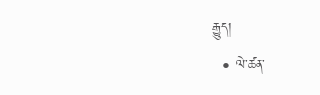རྒྱུད།
  • ལེ་ཚན་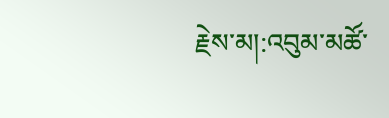རྗེས་མ།:འབུམ་མཚོ་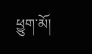ཕྱུག་མོ།